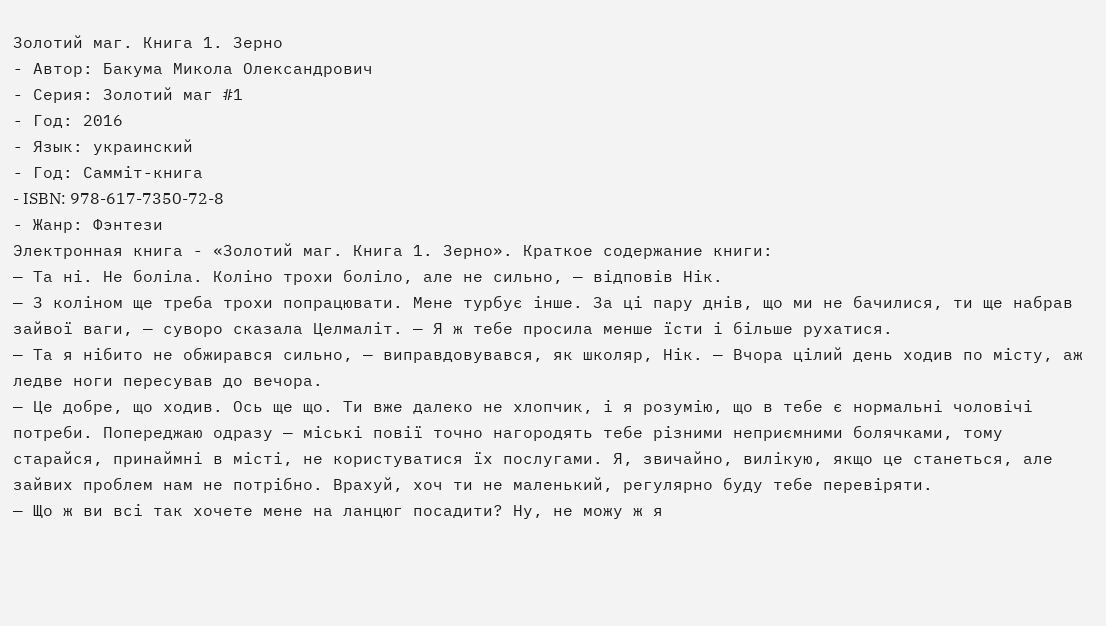Золотий маг. Книга 1. Зерно
- Автор: Бакума Микола Олександрович
- Серия: Золотий маг #1
- Год: 2016
- Язык: украинский
- Год: Самміт-книга
- ISBN: 978-617-7350-72-8
- Жанр: Фэнтези
Электронная книга - «Золотий маг. Книга 1. Зерно». Краткое содержание книги:
— Та ні. Не боліла. Коліно трохи боліло, але не сильно, — відповів Нік.
— З коліном ще треба трохи попрацювати. Мене турбує інше. За ці пару днів, що ми не бачилися, ти ще набрав зайвої ваги, — суворо сказала Целмаліт. — Я ж тебе просила менше їсти і більше рухатися.
— Та я нібито не обжирався сильно, — виправдовувався, як школяр, Нік. — Вчора цілий день ходив по місту, аж ледве ноги пересував до вечора.
— Це добре, що ходив. Ось ще що. Ти вже далеко не хлопчик, і я розумію, що в тебе є нормальні чоловічі потреби. Попереджаю одразу — міські повії точно нагородять тебе різними неприємними болячками, тому старайся, принаймні в місті, не користуватися їх послугами. Я, звичайно, вилікую, якщо це станеться, але зайвих проблем нам не потрібно. Врахуй, хоч ти не маленький, регулярно буду тебе перевіряти.
— Що ж ви всі так хочете мене на ланцюг посадити? Ну, не можу ж я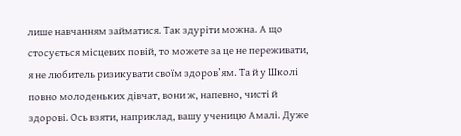лише навчанням займатися. Так здуріти можна. А що стосується місцевих повій, то можете за це не переживати, я не любитель ризикувати своїм здоров’ям. Та й у Школі повно молоденьких дівчат, вони ж, напевно, чисті й здорові. Ось взяти, наприклад, вашу ученицю Амалі. Дуже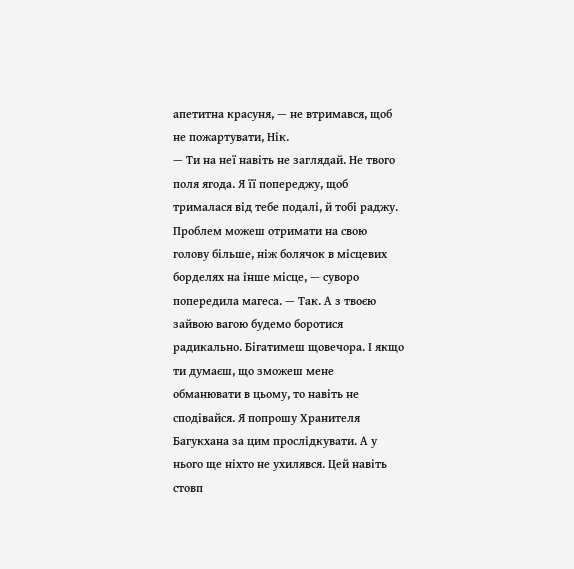апетитна красуня, — не втримався, щоб не пожартувати, Нік.
— Ти на неї навіть не заглядай. Не твого поля ягода. Я її попереджу, щоб трималася від тебе подалі, й тобі раджу. Проблем можеш отримати на свою голову більше, ніж болячок в місцевих борделях на інше місце, — суворо попередила магеса. — Так. А з твоєю зайвою вагою будемо боротися радикально. Бігатимеш щовечора. І якщо ти думаєш, що зможеш мене обманювати в цьому, то навіть не сподівайся. Я попрошу Хранителя Багукхана за цим прослідкувати. А у нього ще ніхто не ухилявся. Цей навіть стовп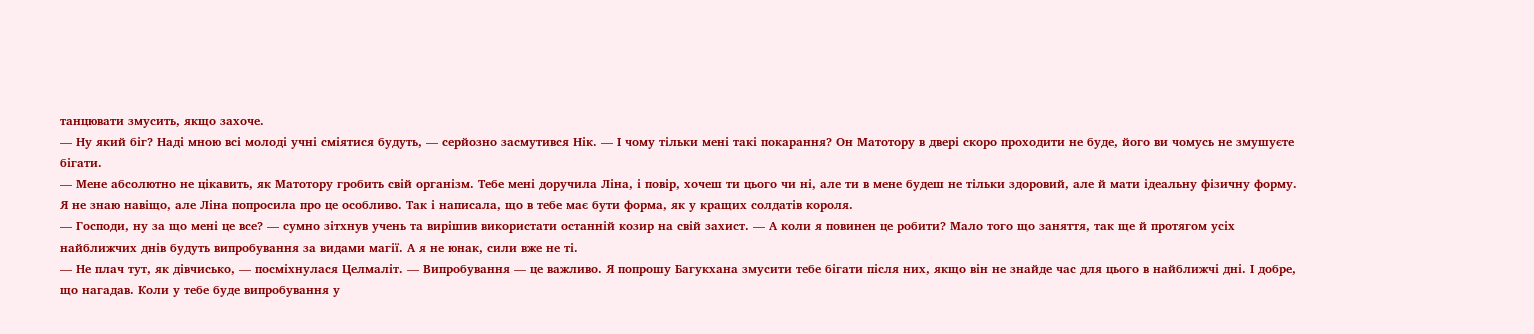танцювати змусить, якщо захоче.
— Ну який біг? Наді мною всі молоді учні сміятися будуть, — серйозно засмутився Нік. — І чому тільки мені такі покарання? Он Матотору в двері скоро проходити не буде, його ви чомусь не змушуєте бігати.
— Мене абсолютно не цікавить, як Матотору гробить свій організм. Тебе мені доручила Ліна, і повір, хочеш ти цього чи ні, але ти в мене будеш не тільки здоровий, але й мати ідеальну фізичну форму. Я не знаю навіщо, але Ліна попросила про це особливо. Так і написала, що в тебе має бути форма, як у кращих солдатів короля.
— Господи, ну за що мені це все? — сумно зітхнув учень та вирішив використати останній козир на свій захист. — А коли я повинен це робити? Мало того що заняття, так ще й протягом усіх найближчих днів будуть випробування за видами магії. А я не юнак, сили вже не ті.
— Не плач тут, як дівчисько, — посміхнулася Целмаліт. — Випробування — це важливо. Я попрошу Багукхана змусити тебе бігати після них, якщо він не знайде час для цього в найближчі дні. І добре, що нагадав. Коли у тебе буде випробування у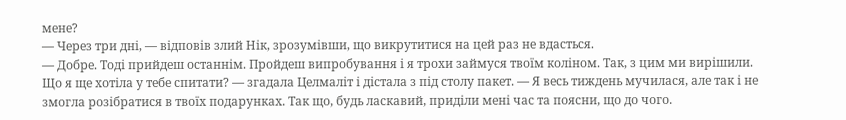мене?
— Через три дні, — відповів злий Нік, зрозумівши, що викрутитися на цей раз не вдасться.
— Добре. Тоді прийдеш останнім. Пройдеш випробування і я трохи займуся твоїм коліном. Так, з цим ми вирішили. Що я ще хотіла у тебе спитати? — згадала Целмаліт і дістала з під столу пакет. — Я весь тиждень мучилася, але так і не змогла розібратися в твоїх подарунках. Так що, будь ласкавий, приділи мені час та поясни, що до чого.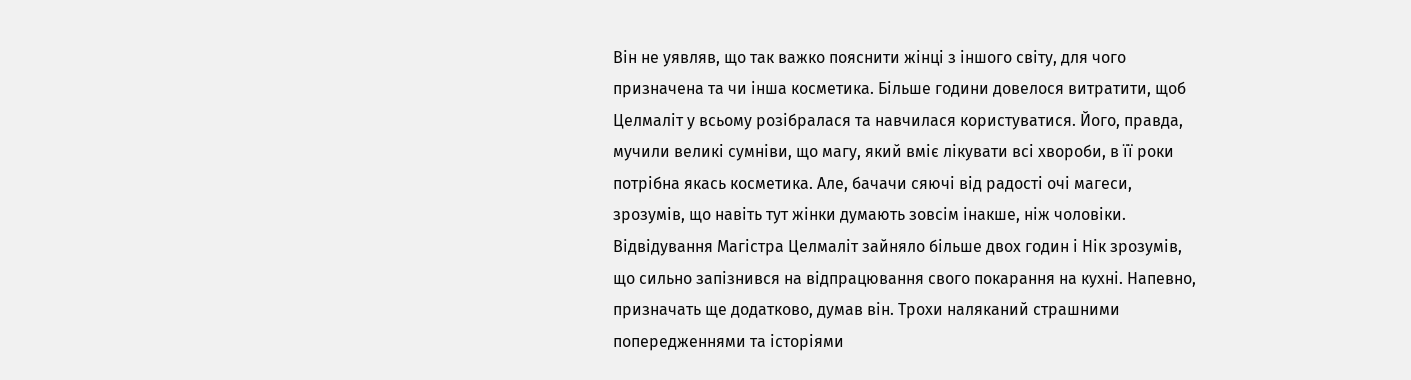Він не уявляв, що так важко пояснити жінці з іншого світу, для чого призначена та чи інша косметика. Більше години довелося витратити, щоб Целмаліт у всьому розібралася та навчилася користуватися. Його, правда, мучили великі сумніви, що магу, який вміє лікувати всі хвороби, в її роки потрібна якась косметика. Але, бачачи сяючі від радості очі магеси, зрозумів, що навіть тут жінки думають зовсім інакше, ніж чоловіки.
Відвідування Магістра Целмаліт зайняло більше двох годин і Нік зрозумів, що сильно запізнився на відпрацювання свого покарання на кухні. Напевно, призначать ще додатково, думав він. Трохи наляканий страшними попередженнями та історіями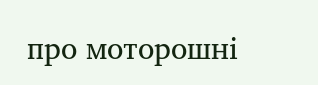про моторошні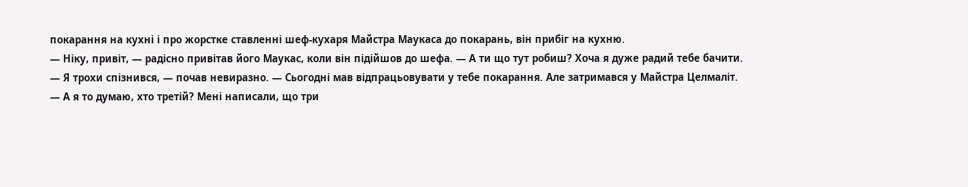покарання на кухні і про жорстке ставленні шеф-кухаря Майстра Маукаса до покарань, він прибіг на кухню.
— Ніку, привіт, — радісно привітав його Маукас, коли він підійшов до шефа. — А ти що тут робиш? Хоча я дуже радий тебе бачити.
— Я трохи спізнився, — почав невиразно. — Сьогодні мав відпрацьовувати у тебе покарання. Але затримався у Майстра Целмаліт.
— А я то думаю, хто третій? Мені написали, що три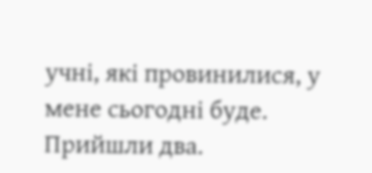учні, які провинилися, у мене сьогодні буде. Прийшли два.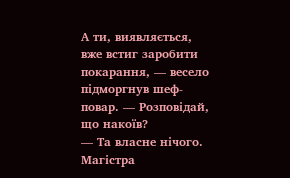А ти, виявляється, вже встиг заробити покарання, — весело підморгнув шеф-повар. — Розповідай, що накоїв?
— Та власне нічого. Магістра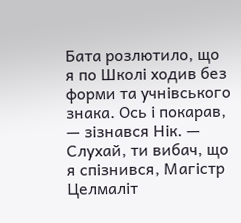Бата розлютило, що я по Школі ходив без форми та учнівського знака. Ось і покарав, — зізнався Нік. — Слухай, ти вибач, що я спізнився, Магістр Целмаліт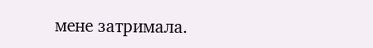мене затримала.